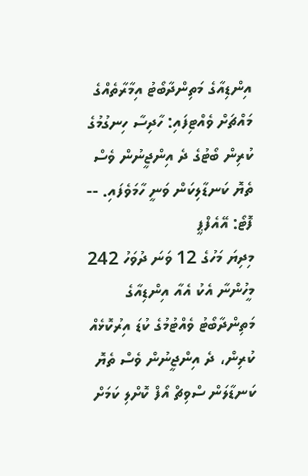އިންޑިއާގެ މަތިންދާބޯޓު އިމާރާތެއްގެ މައްޗަށް ވެއްޓިފައި: ހާދިސާ ހިނގުމުގެ ކުރިން ބޯޓުގެ ދެ އިންޖީނުން ވެސް ތެޔޮ ކަނޑާލިކަން ވަނީ ހާމަވެފައި. -- ފޮޓޯ: އޭއެފްޕީ
މިދިޔަ މަހުގެ 12 ވަނަ ދުވަހު 242 މީހުންނާ އެކު އެއާ އިންޑިއާގެ މަތިންދާބޯޓު ވެއްޓުމުގެ ކުޑަ އިރުކޮޅެއް ކުރިން، ދެ އިންޖީނުން ވެސް ތެޔޮ ކަނޑާލަން ސްވިޗް އޯފް ކޮށްލި ކަމަށް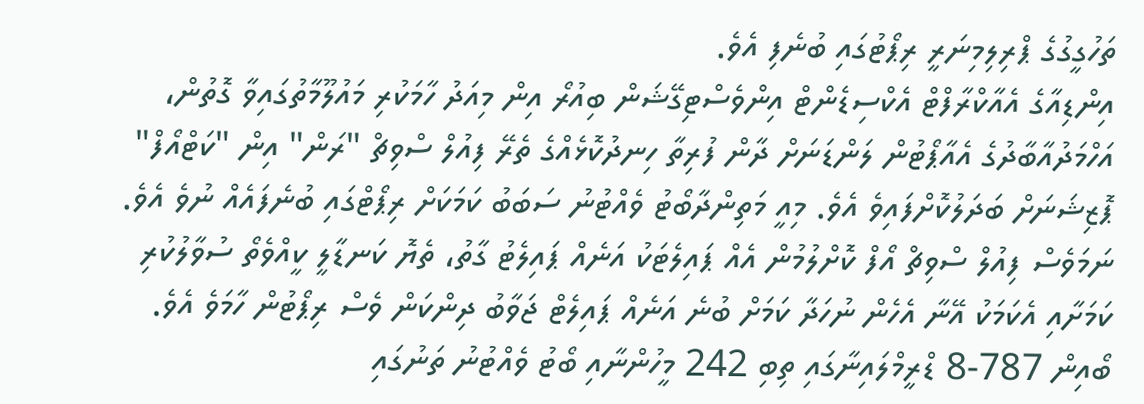ތަހުގީގުގެ ޕްރިލިމިނަރީ ރިޕޯޓުގައި ބުނެފި އެވެ.
އިންޑިއާގެ އެއާކްރާފްޓް އެކްސިޑެންޓް އިންވެސްޓިގޭޝަން ބިއުރޯ އިން މިއަދު ހާމަކުރި މައުލޫމާތުގައިވާ ގޮތުން، އަހްމަދުއާބާދުގެ އެއާޕޯޓުން ލަންޑަނަށް ދާން ފުރިތާ ހިނދުކޮޅެއްގެ ތެރޭ ފިއުލް ސްވިޗް "ރަން" އިން "ކަޓްއޯފް" ޕޮޒިޝަނަށް ބަދަލުކޮށްފައިވެ އެވެ. މިއީ މަތިންދާބޯޓު ވެއްޓުނު ސަބަބު ކަމަކަށް ރިޕޯޓްގައި ބުނެފައެއް ނުވެ އެވެ. ނަމަވެސް ފިއުލް ސްވިޗް އޯފް ކޮށްލުމުން އެއް ޕައިލެޓަކު އަނެއް ޕައިލެޓު ގާތު، ތެޔޮ ކަނޑާލީ ކީއްވެތޯ ސުވާލުކުރި ކަމަށާއި އެކަމަކު އޭނާ އެހެން ނުހަދާ ކަމަށް ބުނެ އަނެއް ޕައިލެޓް ޖަވާބު ދިންކަން ވެސް ރިޕޯޓުން ހާމަވެ އެވެ.
ބޯއިން 787-8 ޑްރީމްލައިނާގައި ތިބި 242 މީހުންނާއި ބޯޓު ވެއްޓުނު ތަނުގައި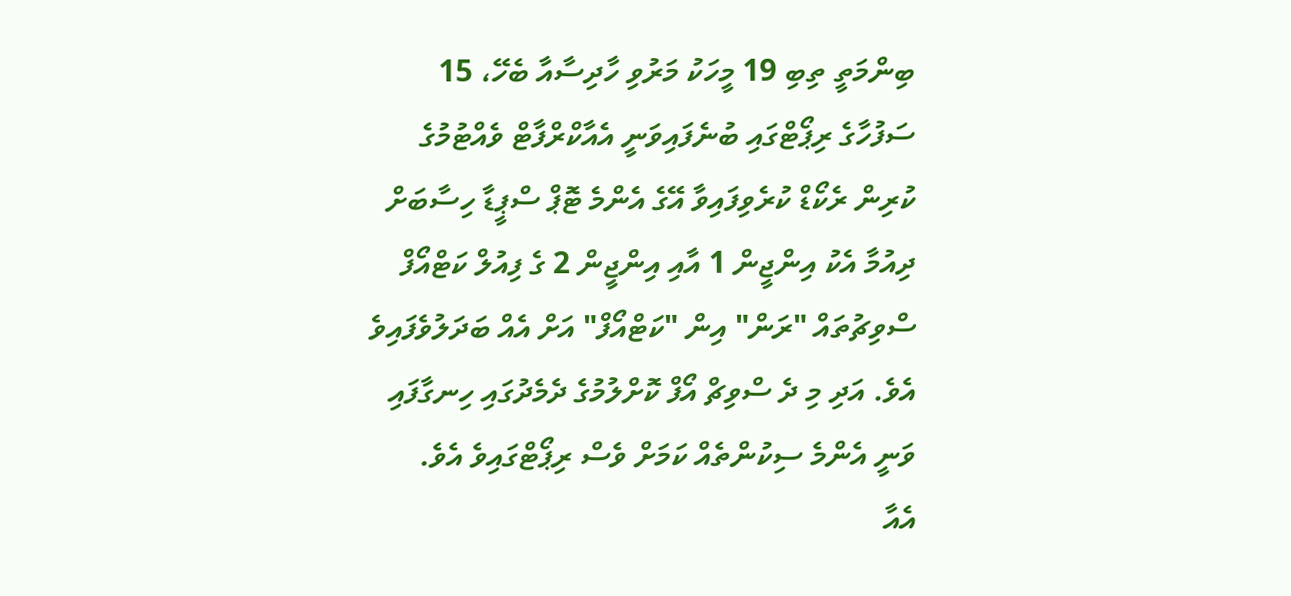ބިންމަތީ ތިބި 19 މީހަކު މަރުވި ހާދިސާއާ ބެހޭ، 15 ސަފުހާގެ ރިޕޯޓްގައި ބުނެފައިވަނީ އެއާކްރްފާޓް ވެއްޓުމުގެ ކުރިން ރެކޯޑް ކުރެވިފައިވާ އޭގެ އެންމެ ޓޮޕް ސްޕީޑާ ހިސާބަށް ދިއުމާ އެކު އިންޖީން 1 އާއި އިންޖީން 2 ގެ ފިއުލް ކަޓްއޯފް ސްވިޗުތައް "ރަން" އިން "ކަޓްއޯފް" އަށް އެއް ބަދަލުވެފައިވެ އެވެ. އަދި މި ދެ ސްވިޗް އޯފް ކޮށްލުމުގެ ދެމެދުގައި ހިނގާފައި ވަނީ އެންމެ ސިކުންތެއް ކަމަށް ވެސް ރިޕޯޓްގައިވެ އެވެ.
އެއާ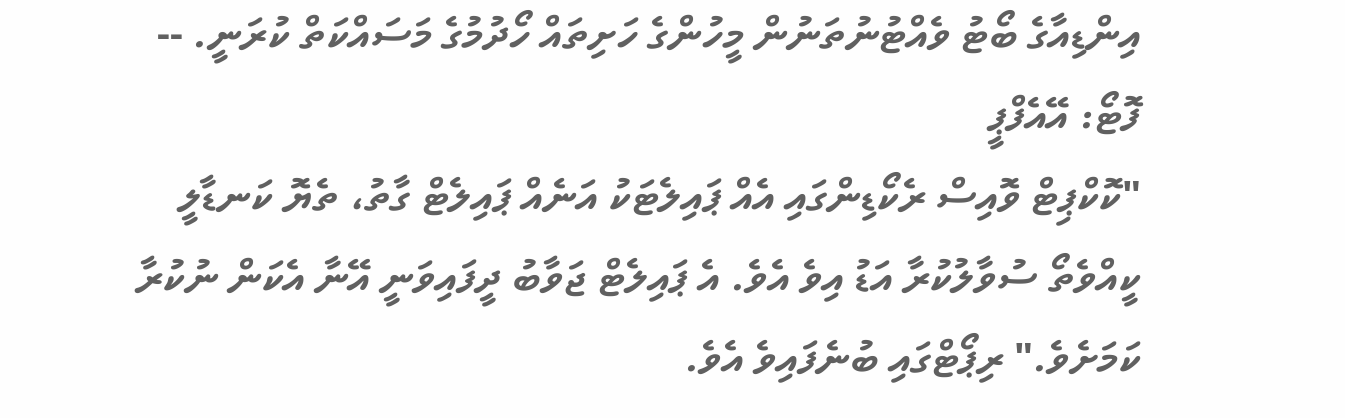އިންޑިއާގެ ބޯޓު ވެއްޓުނުތަނުން މީހުންގެ ހަށިތައް ހޯދުމުގެ މަސައްކަތް ކުރަނީ. -- ފޮޓޯ: އޭއެފްޕީ
"ކޮކްޕިޓް ވޮއިސް ރެކޯޑިންގައި އެއް ޕައިލެޓަކު އަނެއް ޕައިލެޓް ގާތު، ތެޔޮ ކަނޑާލީ ކީއްވެތޯ ސުވާލުކުރާ އަޑު އިވެ އެވެ. އެ ޕައިލެޓް ޖަވާބު ދީފައިވަނީ އޭނާ އެކަން ނުކުރާ ކަމަށެވެ." ރިޕޯޓްގައި ބުނެފައިވެ އެވެ.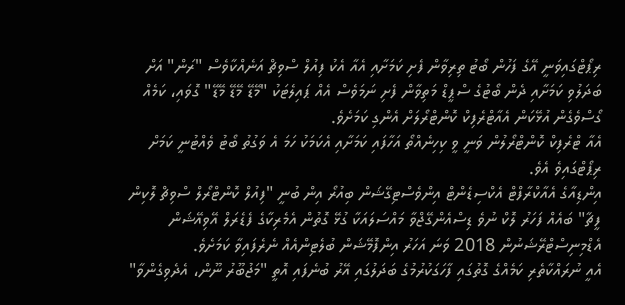ރިޕޯޓްގައިވަނީ އޭގެ ފަހުން ބޯޓު ތިރިވާން ފެށި ކަމަށާއި އެއާ އެކު ފިއުލް ސްވިޗް އަނެއްކާވެސް "ރަން" އަށް ބަދަލުވި ކަމަށާއި ދެން ބޯޓުގެ ސްޕީޑް މަތިވާން ފެށި ނަމަވެސް އެއް ޕައިލެޓަކު "މޭޑޭ މޭޑޭ މޭޑޭ" ގޮވައި، ކަމެއް ގޯސްވެގެން އުޅޭކަން އެއާޓްރެފިކް ކޮންޓްރޯލަށް އެންގި ކަމަށެވެ.
އެއާ ޓްރެފިކް ކޮންޓްރޯލުން ވަނީ ވީ ކިހިނެއްތޯ އަހާފައި ކަމަށާއި އެކަމަކު ހަމަ އެ ވަގުތު ބޯޓު ވެއްޓުނީ ކަމަށް ރިޕޯޓްގައިވެ އެވެ.
އިންޑިއާގެ އެއާކްރާފްޓް އެކްސިޑެންޓް އިންވެސްޓިގޭޝަން ބިއުރޯ އިން ބުނީ "ފިއުލް ކޮންޓްރޯލް ސްވިޗް ލޮކިން ފީޗާ" ބައެއް ފަހަރު ލޮކް ނުވެ ޑިސްއެންގޭޖްވާ މައްސަލައަކާ ގުޅޭ ގޮތުން އެމެރިކާގެ ފެޑެރަލް އޭވިއޭޝަން އެޑްމިނިސްޓްރޭޝަނުން 2018 ވަނަ އަހަރު އިންފޮމޭޝަން ބުލެޓިންއެއް ނެރެފައިވާ ކަމަށެވެ.
އެއީ ނުރައްކާތެރި ކަމެއްގެ ގޮތުގައި ފާހަގަކުރުމުގެ ބަދަލުގައި އޭރު ބުނެފައި އޮތީ "މަޖުބޫރު ނޫން، އެދެވިގެންވާ"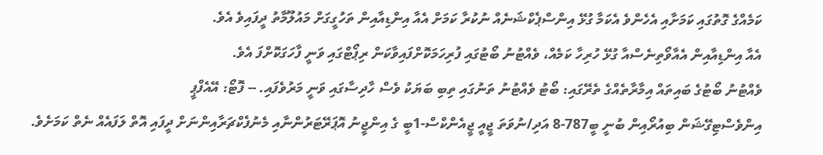ކަމެއްގެ ގޮތުގައި ކަމަށާއި އެހެންވެ އެކަމާ ގުޅޭ އިންސްޕެކްޝަނެއް ނުކުރާ ކަމަށް އެއާ އިންޑިއާއިން ތަހުގީގަށް މައުލޫމާތު ދީފައިވެ އެވެ.
އެއާ އިންޑިއާއިން އެއާވޯތިނެސްއާ ގުޅޭ ހުރިހާ ކަމެއް، ވެއްޓުނު ބޯޓުގައި ފުރިހަމަކޮށްފައިވާކަން ރިޕޯޓްގައި ވަނީ ފާހަގަކޮށްފަ އެވެ.
ވެއްޓުނު ބޯޓުގެ ބައިތައް އިމާރާތެއްގެ ތެރޭގައި: ބޯޓު ވެއްޓުނު ތަނުގައި ތިބި ބަޔަކު ވެސް ހާދިސާގައި ވަނީ މަރުވެފައި. -- ފޮޓޯ: އޭއެފްޕީ
އިންވެސްޓިގޭޝަން ބިއުރޯއިން ބުނީ ބީ787-8 އަދި/ނުވަތަ ޖީއީ ޖީއެންކްސް-1ބީ ގެ އިންޖީނު އޮޕަރޭޓަރުންނާއި މެނުފެކްޗަރާއިންނަށް ދީފައި އޮތް ލަފައެއް ނެތް ކަމަށެވެ.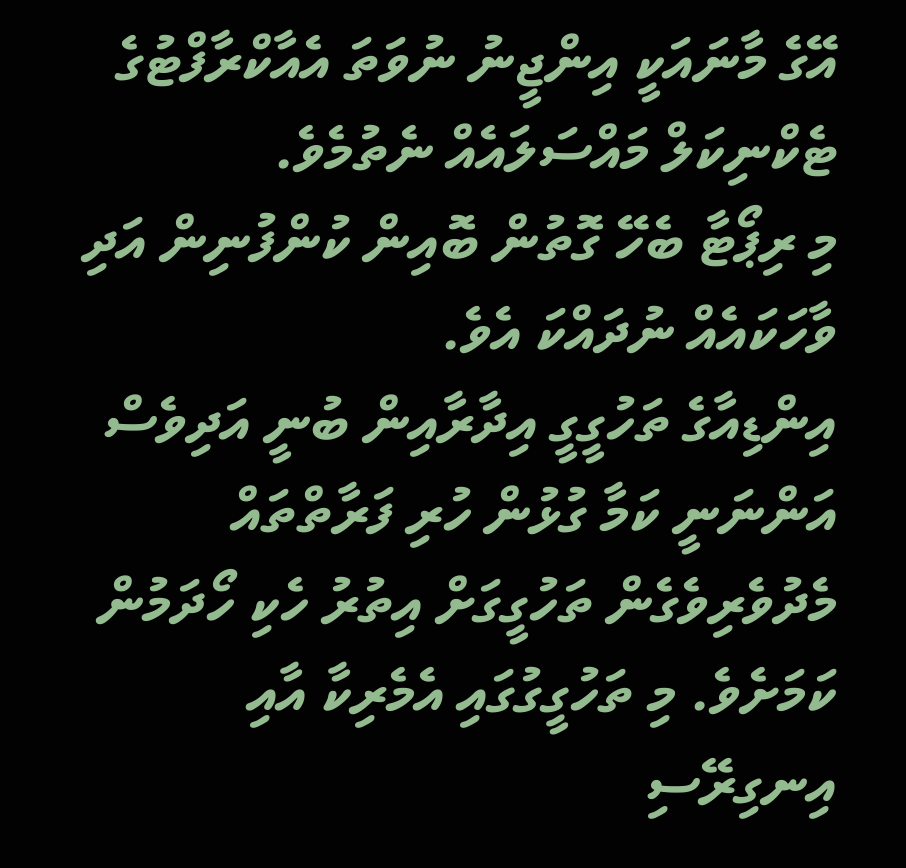އޭގެ މާނައަކީ އިންޖީނު ނުވަތަ އެއާކްރާފްޓުގެ ޓެކްނިކަލް މައްސަލައެއް ނެތުމެވެ.
މި ރިޕޯޓާ ބެހޭ ގޮތުން ބޮއިން ކުންފުނިން އަދި ވާހަކައެއް ނުދައްކަ އެވެ.
އިންޑިއާގެ ތަހުގީގީ އިދާރާއިން ބުނީ އަދިވެސް އަންނަނީ ކަމާ ގުޅުން ހުރި ފަރާތްތައް މެދުވެރިވެގެން ތަހުގީގަށް އިތުރު ހެކި ހޯދަމުން ކަމަށެވެ. މި ތަހުގީގުގައި އެމެރިކާ އާއި އިނގިރޭސި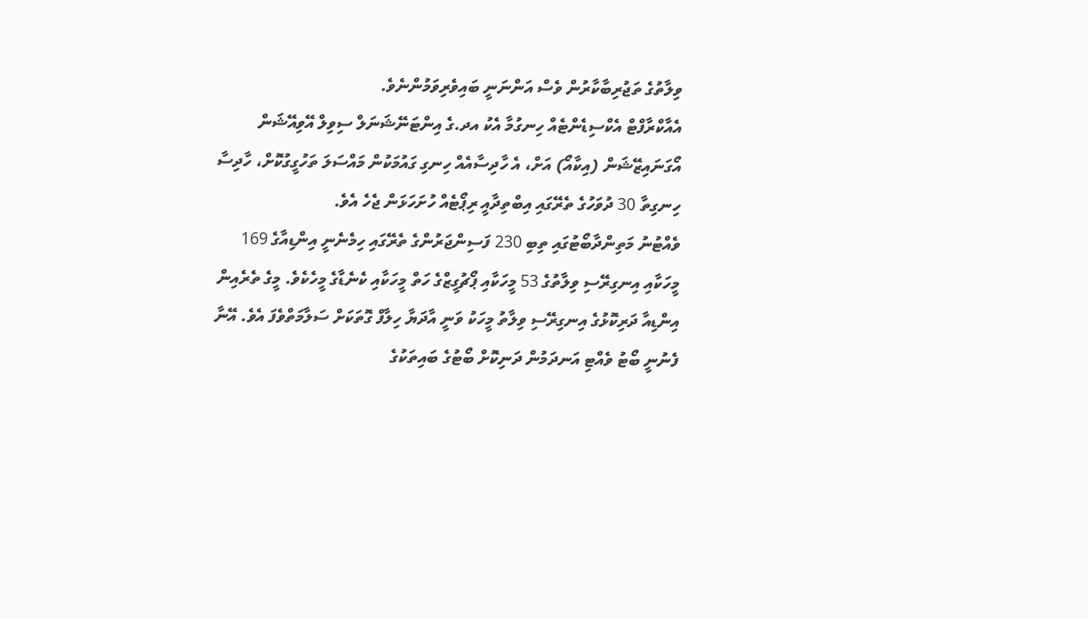ވިލާތުގެ ތަޖުރިބާކާރުން ވެސް އަންނަނީ ބައިވެރިވަމުންނެވެ.
އެއާކްރާފްޓް އެކްސިޑެންޓެއް ހިނގުމާ އެކު އދ.ގެ އިންޓަނޭޝަނަލް ސިވިލް އޭވިއޭޝަން އޯގަނައިޒޭޝަން (އިކާއޯ) އަށް، އެ ހާދިސާއެއް ހިނގި ގައުމަކުން މައްސަލަ ތަހުގީގުކޮށް، ހާދިސާ ހިނގިތާ 30 ދުވަހުގެ ތެރޭގައި އިބްތިދާއީ ރިޕޯޓެއް ހުށަހަޅަން ޖެހެ އެވެ.
ވެއްޓުނު މަތިންދާބޯޓުގައި ތިބި 230 ފަސިންޖަރުންގެ ތެރޭގައި ހިމެނެނީ އިންޑިއާގެ 169 މީހަކާއި އިނގިރޭސި ވިލާތުގެ 53 މީހަކާއި ޕޯޗުގީޒްގެ ހަތް މީހަކާއި ކެނެޑާގެ މީހެކެވެ. މީގެ ތެރެއިން އިންޑިއާ ދަރިކޮޅުގެ އިނގިރޭސި ވިލާތު މީހަކު ވަނީ އާދަޔާ ހިލާފް ގޮތަކަށް ސަލާމަތްވެފަ އެވެ. އޭނާ ފެނުނީ ބޯޓު ވެއްޓި އަނދަމުން ދަނިކޮށް ބޯޓުގެ ބައިތަކުގެ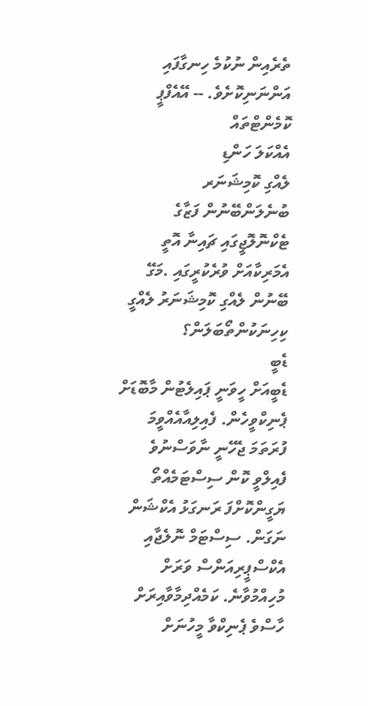ތެރެއިން ނުކުމެ ހިނގާފައި އަންނަނިކޮށެވެ. -- އޭއެފްޕީ
ކޮމެންޓްތައް
އެއްކަލަ ހަންޑި
ލެއްގި ކޮމިޝަނަރ ބުނެލަންބޭނުން ފަޒާގެ ޓެކްނޮލޮޖީގައި ޗައިނާ އޮތީ އެމަރިކާއަށް ވުރެކުރީގައި .މަގޭ ބޭނުން ލެއްގި ކޮމިޝަނަރު ލެއްގީ ކިހިނަކުންތޯބަލަން؟
ޑެބީ
ޑެބީއަށް ހީވަނީ ޕައިލެޓުން މާބޮޑަށް ޕެނިކްވީހެން. ފެއިލިއާއެއްވީމަ ފުރަތަމަ ޖެހޭނީ ނާވަސްނުވެ ފެއިލްވީ ކޮން ސިސްޓަމެއްތޯ ޔަގީންކޮށްފަ ރަނގަޅު އެކްޝަން ނަގަން. ސިސްޓަމް ނޮލެޖާއި އެކްސްޕީރިއަންސް ވަރަށް މުހިއްމުވާނެ. ކަމެއްދިމާވާއިރަށް ހާސްވެ ޕެނިކްވާ މީހުނަށް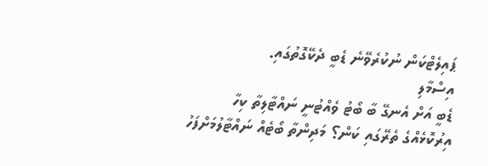ޕައިލެޓްކަން ނުކުރެވޭނެ ޑެބީ ދެކޭގޮތުގައި.
އިސްމާލި
ޑެބީ އަށް އެނގޭ ބާ ބޯޓު ވެއްޓުނީ ނައްޓާލިތާ ކިހާ އިރުކޮޅެއްގެ ތެރޭގައި ކަން؟ މަދިންތާ ބޯޓެއް ނައްޓާލުމަށްފަހު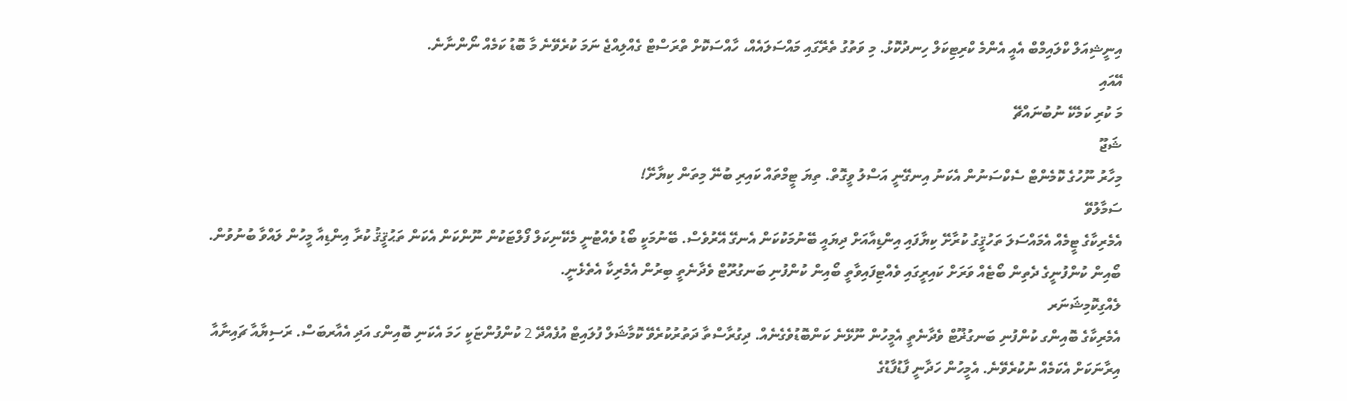އިނީޝިއަލް ކްލައިމްބް އެއީ އެންމެ ކްރިޓިކަލް ހިނދުކޮޅު. މި ވަތުގު ތެރޭގައި މައްސަލައެއް، ހާއްސަކޮށް ތްރަސްޓް ގެއްލިއްޖެ ނަމަ ކުރެވޭނެ މާ ބޮޑު ކަމެއް ނޯންނާނެ.
އޭއައި
މަ ކުރި ކަމެކޭ ނުބުނައްޗޭ
ޝަޖޫ
މިހާރު ނޫހުގެ ކޮމެންޓް ސެކްސަނުން އެކަނު އިނގޭނީ އަސްލު ވީގޮތް. ތިޔަ ޓީމްތައް ކައިރި ބުނޭ މިތަން ކިޔާށޭ!
ސަމާލުވޭ
އެމެރިކާގެ ޓީމެއް އެމައްސަލަ ތަހުޤީގު ކުރާށޭ ކިޔާފައި އިންޑިއާއަށް ދިޔައީ ބޭނުމަކުކަން އެނގޭ އޭރުވެސް. ބޭނުމަކީ ބޯޑު ވެއްޓުނީ މެކޭނިކަލް ފޯލްޓަކުން ނޫންކަން އެކަން ތަޙުޤީޤު ކުރާ އިންޑިއާ މީހުން ލައްވާ ބުނުވުން. ބޯއިން ކުންފުނީގެ ދެތިން ބޯޓެއް ވަރަށް ކައިރީގައި ވެއްޓިފައިވާތީ ބޯއިން ކުންފުނި ބަނގުރޫޓް ވެދާނެތީ ބިރުން އެމެރިކާ އެތެޅެނީ.
ލެއްގިކޮމިޝަނަރ
އެމެރިކާގެ ބޮއިންގ ކުންފުނި ބަނގުޜޫޓް ވެދާނެތީ އެމީހުން ނޫޅޭނެ ކަންބޮޑުވެގެނެއް. ދިގުރާސްތާ ދަތުރުކުރެވޭ ކޮމާޝަލް ފުލައިޓް އުފެއްދޭ 2 ކުންފުންޏަކީ ހަމަ އެކަނި ބޮއިންގ އަދި އެއާރބަސް. ރަސިޔާއާ ޗައިނާއާ އިރާނަކަށް އެކަމެއް ނުކުރެވޭނެ. އެމީހުން ހަދާނީ ފާޑުފާޑުގެ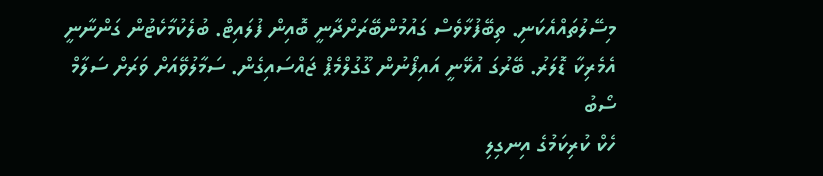މިސޭލުތައްއެކަނި. ތިބޭފުޅާވެސް ގައުމުންބޭރަށްދާނީ ބޮއިން ފުލައިޓް. ބުލެކުމާކެޓުން ގަންނާނީ އެމެރިކާ ޑޮލަރު. ބޭރުގަ އުޅޭނީ އައިފޯނުން ގޫގުލްމެޕް ޖައްސައިގެން. ސަމާލުވޭއަށް ވަރަށް ސަލާމް
ސޯބު
ހެކް ކުރިކަމުގެ އިނގިލި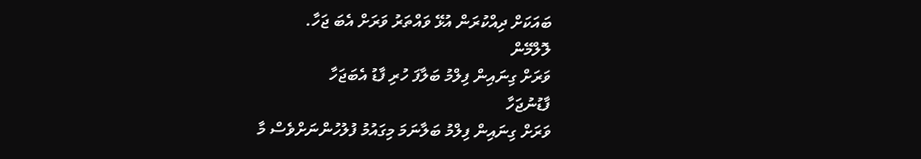ބައަކަށް ދިއްކުރަން އުޅޭ ވައްތަރު ވަރަށް އެބަ ޖަހާ.
ލޮލްމޭން
ވަރަށް ގިނައިން ފިލްމު ބަލާފަ ހުރި ފާޑު އެބަޖަހާ
ފާޑުނުޖަހާ
ވަރަށް ގިނައިން ފިލްމު ބަލާނަމަ މިގައުމު ފުލުހުންނަށްވެސް މާ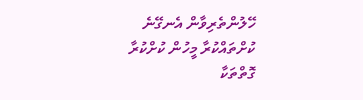ހޭލުންތެރިވާން އެނގޭނެ ކުށްތައްކުރާ މީހުން ކުށްކުރާ ގޮތްތަކާ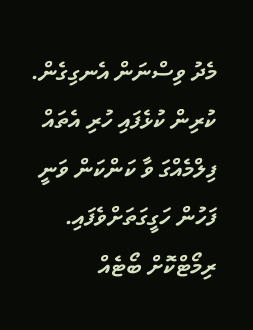މެދު ވިސްނަން އެނގިގެން. ކުރިން ކުޅެފައި ހުރި އެތައް ފިލްމެއްގަ ވާ ކަންކަން ވަނީ ފަހުން ހަގީގަތަށްވެފައި. ރިމޯޓްކޮށް ބޯޓެއް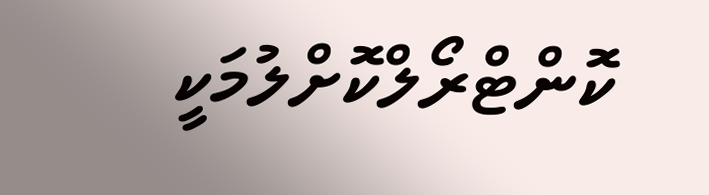ކޮންޓްރޯލްކޮށްލުމަކީ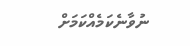ނުވާނެކަމެއްކަމަށް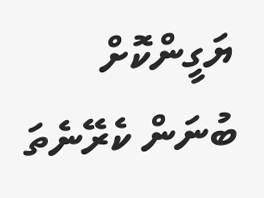ޔަގީންކޮށް ބުނަން ކެރޭނެތަ